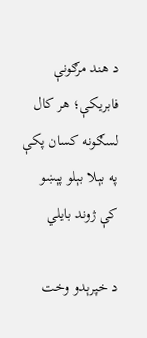د هند مرګونې فابریکې؛ هر کال لسګونه کسان پکې په بېلا بېلو پېښو کې ژوند بایلي

د خپرېدو وخت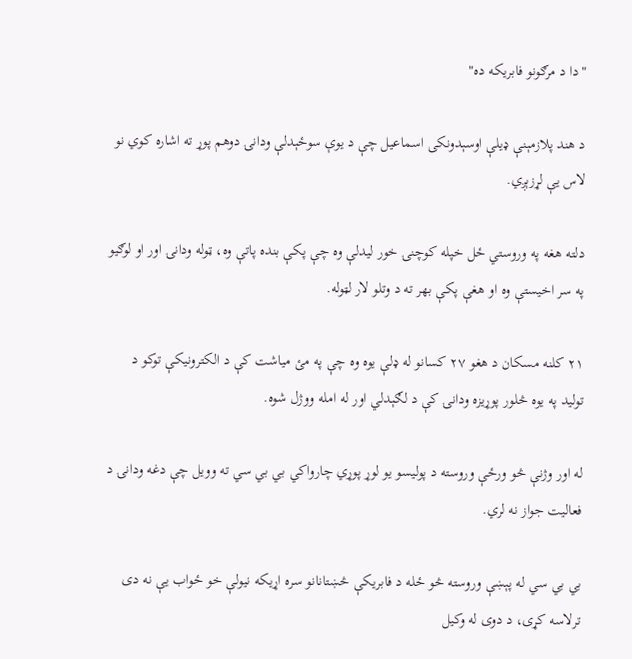"دا د مرګونو فابریکه ده"

د هند پلازمېنې ډیلې اوسېدونکی اسماعیل چې د یوې سوځېدلې ودانۍ دوهم پوړ ته اشاره کوي نو لاس یې لړزېږي.

دلته هغه په وروستي ځل خپله کوچنۍ خور لیدلې وه چې پکې بنده پاتې وه، ټوله ودانۍ اور او لوګیو په سر اخیستې وه او هغې پکې بهر ته د وتلو لار لټوله.

۲۱ کلنه مسکان د هغو ۲۷ کسانو له ډلې یوه وه چې په مئ میاشت کې د الکترونیکې توکو د تولید په یوه څلور پوړیزه ودانۍ کې د لګېدلي اور له امله ووژل شوه.

له اور وژنې څو ورځې وروسته د پولیسو یو لوړ پوړي چارواکي بي بي سي ته وویل چې دغه ودانۍ د فعالیت جواز نه لري.

بي بي سي له پېښې وروسته څو ځله د فابریکې څښتانانو سره اړیکه نیولې خو ځواب یې نه دی ترلاسه کړی، د دوی له وکیل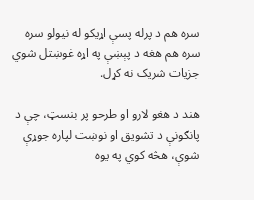سره هم د پرله پسې اړیکو له نیولو سره سره هم هغه د پېښې په اړه غوښتل شوي جزیات شریک نه کړل.

هند د هغو لارو او طرحو پر بنسټ، چې د پانګونې د تشویق او نوښت لپاره جوړې شوې، هڅه کوي په یوه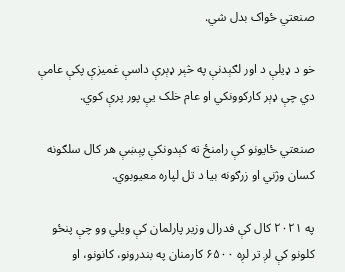صنعتي ځواک بدل شي.

خو د ډيلې د اور لګېدنې په څېر ډېرې داسې غمیزې پکې عامې دي چې ډېر کارکوونکي او عام خلک یې پور پرې کوي.

صنعتي ځایونو کې رامنځ ته کېدونکې پېښې هر کال سلګونه کسان وژني او زرګونه بیا د تل لپاره معیوبوي.

په ۲۰۲۱ کال کې فدرال وزیر پارلمان کې ویلي وو چې پنځو کلونو کې لږ تر لږه ۶۵۰۰ کارمنان په بندرونو، کانونو، او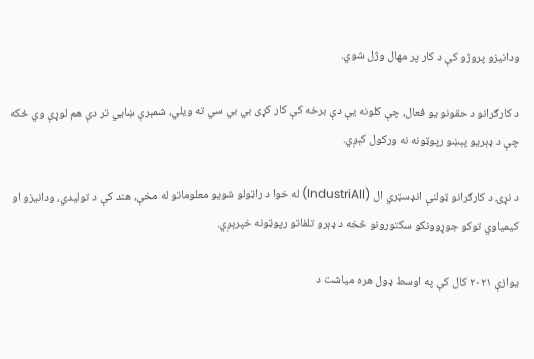ودانیزو پروژو کې د کار پر مهال وژل شوي.

د کارګرانو د حقونو یو فعال، چې کلونه يې دې برخه کې کار کړی بي بي سي ته ویلي، شمېرې ښايي تر دې هم لوړې وي ځکه چې د ډېریو پېښو رپوټونه نه ورکول کېږي.

د نړۍ د کارګرانو ټولنې انډسټري ال (IndustriAll) له خوا د راټولو شويو معلوماتو له مخې، هند کې د تولیدي، ودانیزو او کیمیاوي توکو جوړوونکو سکتورونو څخه د ډېرو تلفاتو رپوټونه خپرېږي.

یوازې ۲۰۲۱ کال کې په اوسط ډول هره میاشت د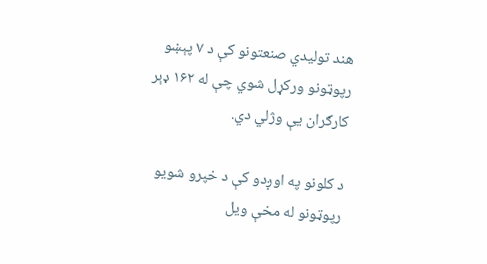هند تولیدي صنعتونو کې د ۷ پېښو رپوټونو ورکړل شوي چې له ۱۶۲ ډېر کارګران یې وژلي دي.

د کلونو په اوږدو کې د خپرو شویو رپوټونو له مخې ویل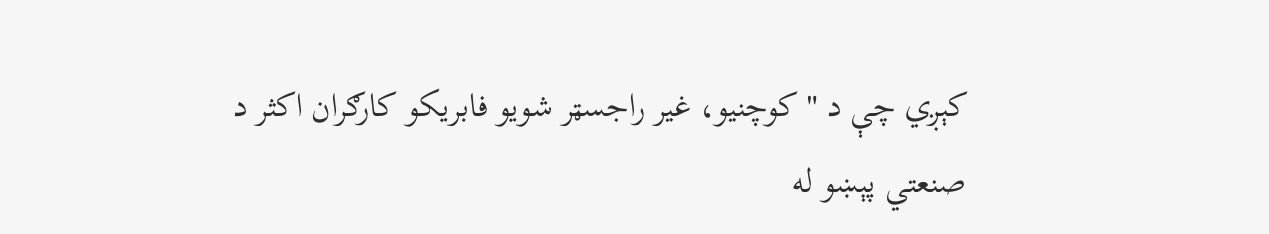کېږي چې د "کوچنیو، غیر راجسټر شویو فابریکو کارګران اکثر د صنعتي پېښو له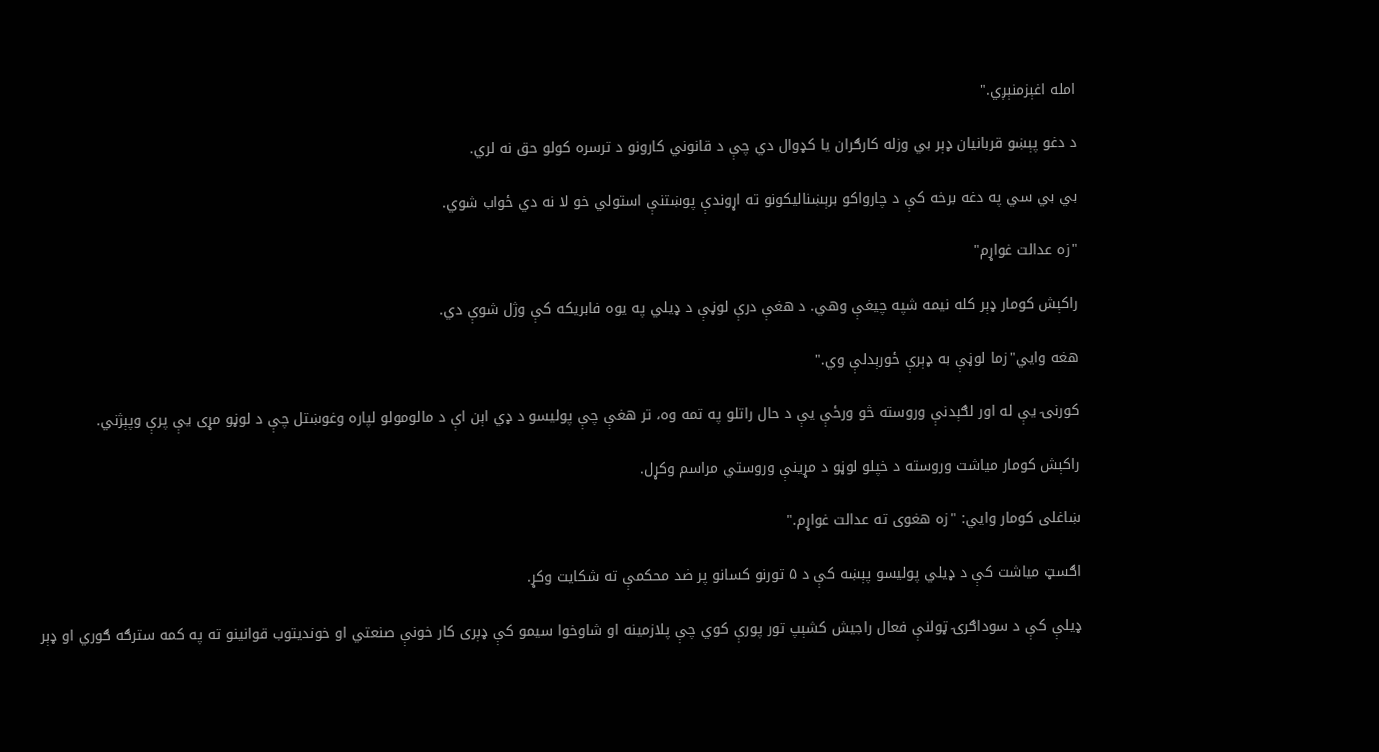امله اغېزمنېږي."

د دغو پېښو قربانیان ډېر بي وزله کارګران یا کډوال دي چې د قانوني کارونو د ترسره کولو حق نه لري.

بي بي سي په دغه برخه کې د چارواکو برېښنالیکونو ته اړوندې پوښتنې استولي خو لا نه دي ځواب شوي.

"زه عدالت غواړم"

راکېش کومار ډېر کله نیمه شپه چیغې وهي. د هغې درې لوڼې د ډیلي په یوه فابریکه کې وژل شوې دي.

هغه وايي"زما لوڼې به ډېرې ځورېدلې وي."

کورنۍ یې له اور لګېدنې وروسته څو ورځې یې د حال راتلو په تمه وه، تر هغې چې پولیسو د ډي اېن اې د مالومولو لپاره وغوښتل چې د لوڼو مړی یې پرې وپېژني.

راکېش کومار میاشت وروسته د خپلو لوڼو د مړینې وروستي مراسم وکړل.

ښاغلی کومار وايي: "زه هغوی ته عدالت غواړم."

اګسټ میاشت کې د ډیلي پولیسو پېښه کې د ۵ تورنو کسانو پر ضد محکمې ته شکایت وکړ.

ډیلې کې د سوداګرۍ ټولنې فعال راجیش کشېپ تور پورې کوي چې پلازمینه او شاوخوا سیمو کې ډېری کار خونې صنعتي او خوندیتوب قوانینو ته په کمه سترګه ګوري او ډېر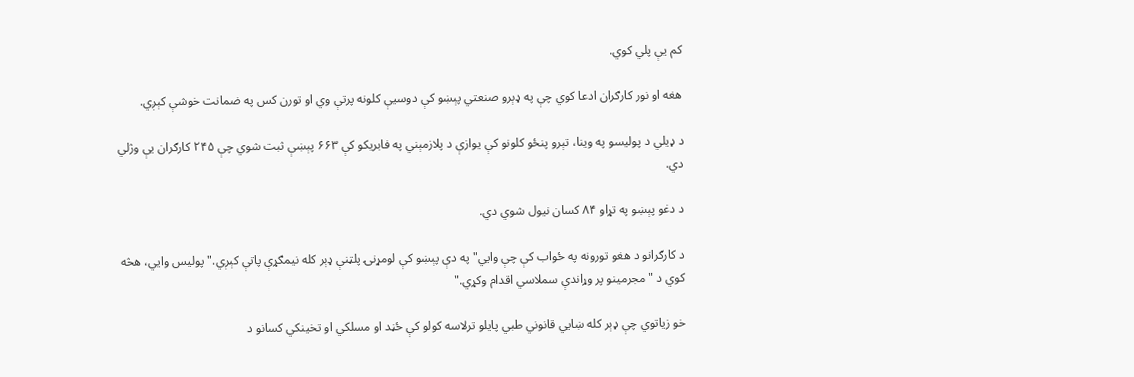کم یې پلي کوي.

هغه او نور کارګران ادعا کوي چې په ډېرو صنعتي پېښو کې دوسیې کلونه پرتې وي او تورن کس په ضمانت خوشې کېږي.

د ډیلي د پولیسو په وینا، تېرو پنځو کلونو کې یوازې د پلازمېني په فابریکو کې ۶۶۳ پېښې ثبت شوي چې ۲۴۵ کارګران یې وژلي دي.

د دغو پېښو په تړاو ۸۴ کسان نیول شوي دي.

د کارګرانو د هغو تورونه په ځواب کې چې وايي"په دې پېښو کې لومړنۍ پلټنې ډېر کله نیمګړې پاتې کېږي." پولیس وايي، هڅه کوي د "مجرمینو پر وړاندې سملاسي اقدام وکړي."

خو زیاتوي چې ډېر کله ښایي قانوني طبي پایلو ترلاسه کولو کې ځڼد او مسلکي او تخینکي کسانو د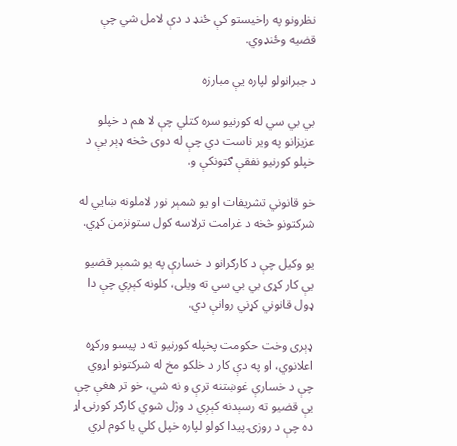نظرونو په راخیستو کې ځنډ د دې لامل شي چې قضیه وځنډوي.

د جبرانولو لپاره یې مبارزه

بي بي سي له کورنیو سره کتلي چې لا هم د خپلو عزیزانو په ویر ناست دي چې له دوی څخه ډېر یې د خپلو کورنیو نفقې ګټونکې و.

خو قانوني تشریفات او یو شمېر نور لاملونه ښايي له شرکتونو څخه د غرامت ترلاسه کول ستونزمن کړي.

یو وکیل چې د کارګرانو د خسارې په یو شمېر قضیو یې کار کړی بي بي سي ته ویلی، کلونه کېږي چې دا ډول قانوني کړني روانې دي.

ډېری وخت حکومت پخپله کورنیو ته د پیسو ورکړه اعلانوي، او په دې کار د خلکو مخ له شرکتونو اړوي چې د خسارې غوښتنه ترې و نه شي، خو تر هغې چې یې قضیو ته رسېدنه کېږي د وژل شوي کارګر کورنۍ اړ ده چې د روزۍ پیدا کولو لپاره خپل کلي یا کوم لري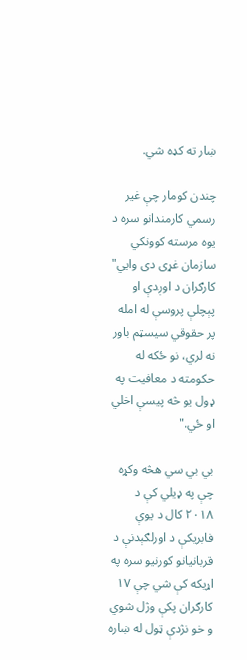ښار ته کډه شي.

چندن کومار چې غیر رسمي کارمندانو سره د یوه مرسته کوونکي سازمان غړی دی وايي" کارګران د اوږدې او پېچلې پروسې له امله پر حقوقي سیسټم باور نه لري، نو ځکه له حکومته د معافیت په ډول یو څه پیسې اخلي او ځي."

بي بي سي هڅه وکړه چې په ډیلي کې د ۲۰۱۸ کال د یوې فابریکې د اورلګېدنې د قربانیانو کورنیو سره په اړیکه کې شي چې ۱۷ کارګران پکې وژل شوي و خو نژدې ټول له ښاره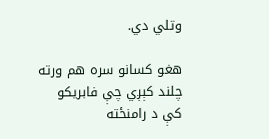وتلي دي.

هغو کسانو سره هم ورته چلند کېږي چې فابریکو کې د رامنځته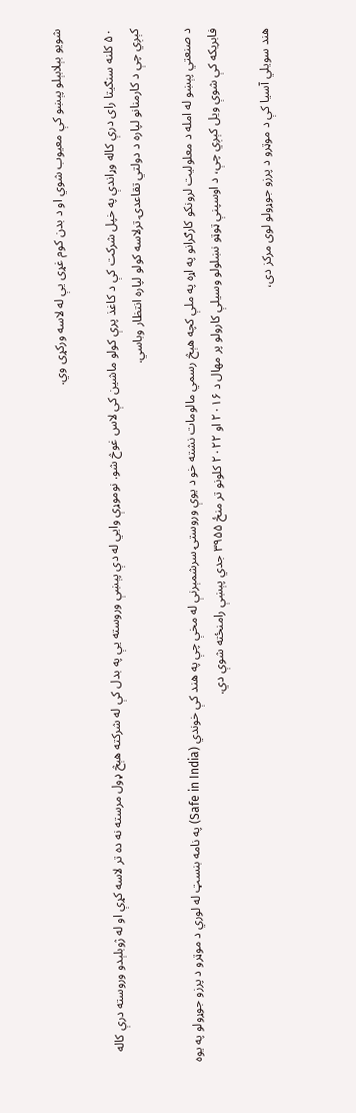شویو بېلابېلو پېښو کې معیوب شوي او د بدن کوم غړی یې له لاسه ورکړی وي.

۵۰ کلنه سنګیتا رای درې کاله وړاندې په خپل شرکت کې د کاغذ پرې کولو ماشین کې لاس غوڅ شو. نوموړې وايي له دې پېښې وروسته یې په بدل کې له شرکته هېڅ ډول مرسته نه ده تر لاسه کړې او له ژوبلېدو وروسته درې کاله کېږي چې د کارمنانو لپاره د دولتي تقاعدۍ ترلاسه کولو لپاره انتظار وباسي.

د صنعتي پېښو له امله د معلولیت لرونکو کارګرانو په اړه په ملې کچه هېڅ رسمي مالومات نشته خو د یوې وروستۍ سرشمېرنې له مخې چې په هند کې خوندي (Safe in India) په نامه بنسټ له لوري د موټرو د پرزو جوړولو په یوه فابریکه کې شوې ویل کېږي چې، د اوسپنې ټوټو نښلولو وسیلې کارولو پر مهال د ۲۰۱۶ او ۲۰۲۲ کلونو تر منځ ۳۹۵۵ جدي پېښې رامنځته شوې دي.

هند سویلي آسیا کې د موټرو د پرزو جوړولو لوی مرکز دی،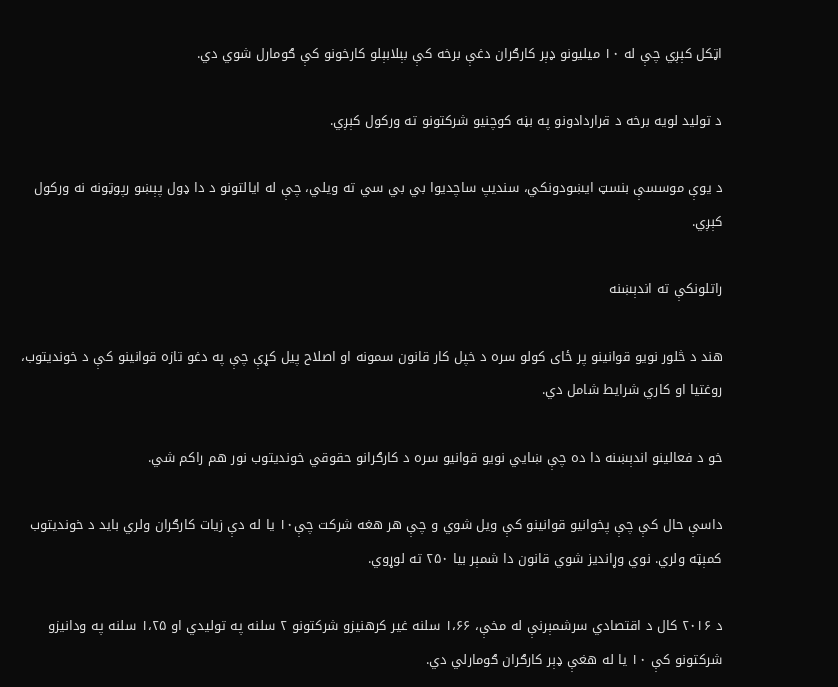اټکل کېږي چې له ۱۰ میلیونو ډېر کارګران دغې برخه کې بېلابېلو کارخونو کې ګومارل شوي دي.

د تولید لویه برخه د قراردادونو په بڼه کوچنیو شرکتونو ته ورکول کېږي.

د یوې موسسې بنسټ ايښودونکي، سندیپ ساچدیوا بي بي سي ته ویلي، چې له ایالتونو د دا ډول پېښو رپوټونه نه ورکول کېږي.

راتلونکې ته اندېښنه

هند د څلور نویو قوانینو پر ځای کولو سره د خپل کار قانون سمونه او اصلاح پیل کړې چې په دغو تازه قوانینو کې د خوندیتوب، روغتیا او کاري شرایط شامل دي.

خو د فعالینو اندېښنه دا ده چې ښايي نویو قوانیو سره د کارګرانو حقوقي خوندیتوب نور هم راکم شي.

داسې حال کې چې پخوانیو قوانینو کې ویل شوي و چې هر هغه شرکت چې۱۰ یا له دې زیات کارګران ولري باید د خوندیتوب کمېټه ولري. نوي وړاندیز شوي قانون دا شمېر بیا ۲۵۰ ته لوړوي.

د ۲۰۱۶ کال د اقتصادي سرشمېرنې له مخې، ۱،۶۶ سلنه غیر کرهنیزو شرکتونو ۲ سلنه په تولیدي او ۱،۲۵ سلنه په ودانیزو شرکتونو کې ۱۰ یا له هغې ډېر کارګران ګومارلي دي.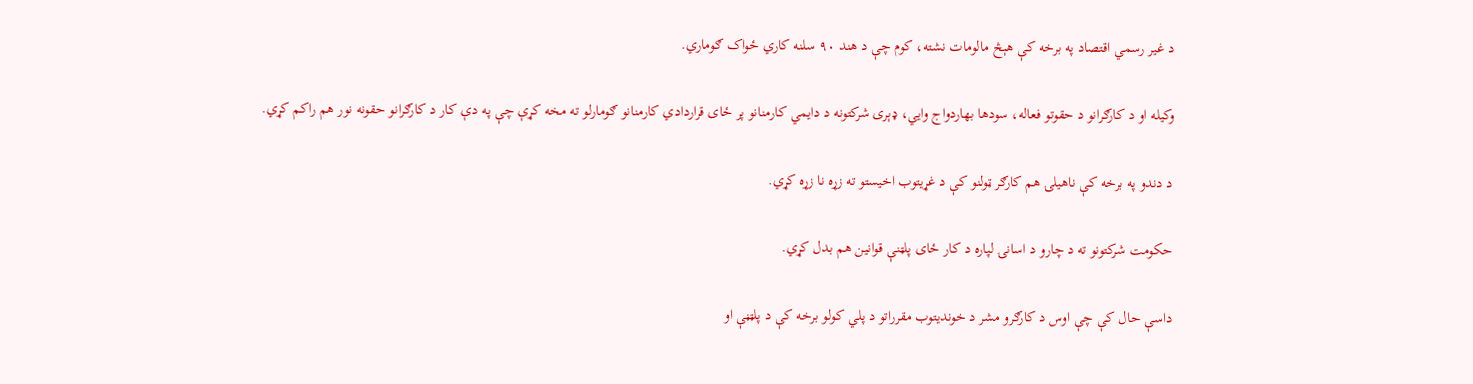د غیر رسمي اقتصاد په برخه کې هېڅ مالومات نشته، کوم چې د هند ۹۰ سلنه کاري ځواک ګوماري.

وکیله او د کارګرانو د حقوتو فعاله، سودها بهاردواج وايي، ډېری شرکتونه د دایمي کارمنانو پر ځای قراردادي کارمنانو ګومارلو ته مخه کړې چې په دې کار د کارګرانو حقونه نور هم راکم کړي.

د دندو په برخه کې ناهیلۍ هم کارګر ټولنو کې د غړیتوب اخیستو ته زړه نا زړه کړي.

حکومت شرکتونو ته د چارو د اسانۍ لپاره د کار ځای پلټنې قوانین هم بدل کړي.

داسې حال کې چې اوس د کارګرو مشر د خوندیتوب مقرراتو د پلي کولو برخه کې د پلټڼې او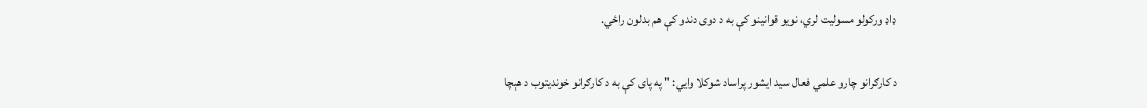ډاډ ورکولو مسولیت لري، نویو قوانینو کې به د دوی دندو کې هم بدلون راځي.

د کارګرانو چارو علمي فعال سید ایشور پراساد شوکلا وايي: " په پای کې به د کارګرانو خوندیتوب د هېچا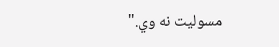مسولیت نه وي."